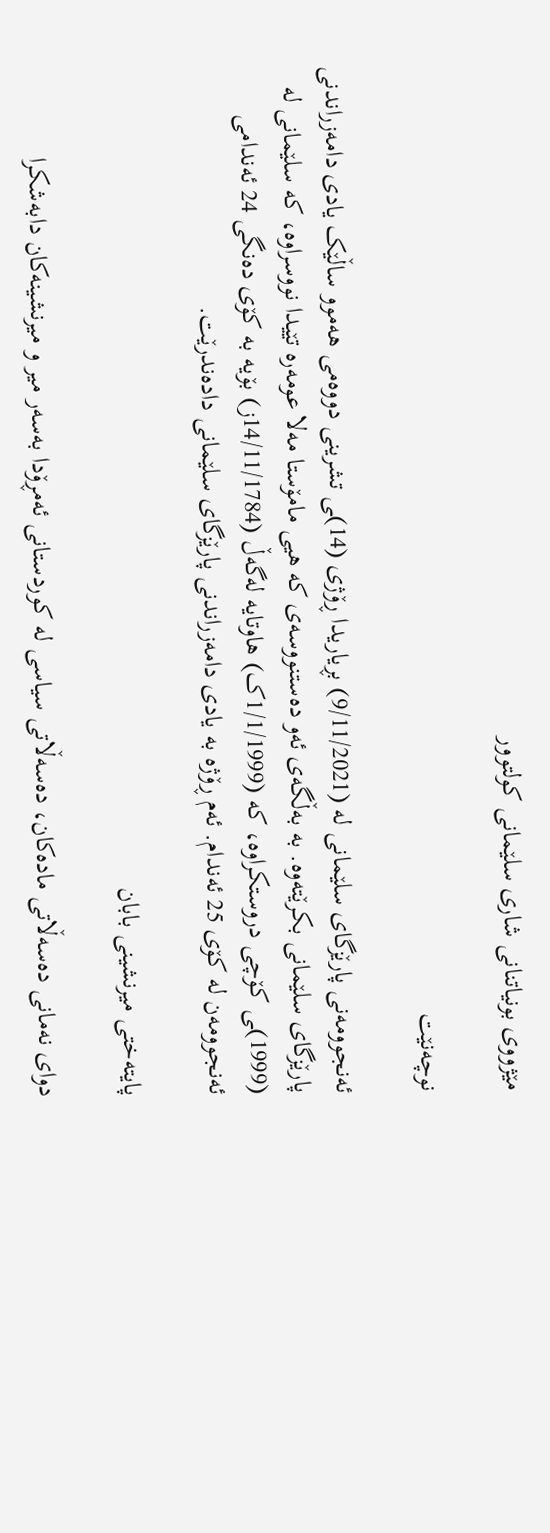مێژووی بونیاتنانی شاری سلێمانی کولتوور

نوچەنێت

ئەنجوومەنی پارێزگای سلێمانی لە (9/11/2021) بڕیاریدا ڕۆژی (14)ـی تشرینی دووەمی هەموو ساڵێک یادی دامەزراندنی پارێزگای سلێمانی بکرێتەوە. بە بەڵگەی ئەو دەستنووسەی کە هیی مامۆستا مەلا عومەرە تێیدا نووسراوە، کە سلێمانی لە (1999)ـی کۆچی دروستکراوە، کە (1/1/1999ک) هاوتایە لەگەڵ (14/11/1784ز) بۆیە بە کۆی دەنگی 24 ئەندامی ئەنجوومەن لە کۆی 25 ئەندام. ئەم ڕۆژە بە یادی دامەزراندنی پارێزگای سلێمانی دادەندرێت.

پایتەختی میرنشینی بابان

دوای نەمانی دەسەڵاتی مادەکان، دەسەڵاتی سیاسی لە کوردستانی ئەمڕۆدا بەسەر میر و میرنشینەکان دابەشکرا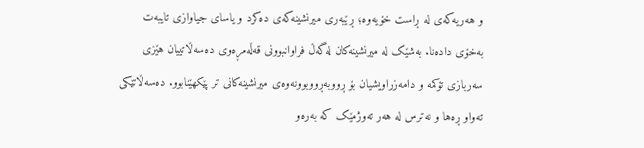و هەریەکەی لە ڕاست خۆیەوە؛ ڕێبەری میرنشینەکەی دەکرد و یاسای جیاوازی تایبەت بەخۆی دادەنا. بەشێک لە میرنشینەکان لەگەڵ فراوانبوونی قەڵەمڕەوی دەسەڵاتییان هێزی سەربازی تۆکمە و دامەزراویشیان بۆ ڕووبەڕووبوونەوەی میرنشینەکانی تر پێکهێنابوو. دەسەڵاتێکی تەواو ڕەها و نەترس لە هەر تەوژمێک کە بەرەو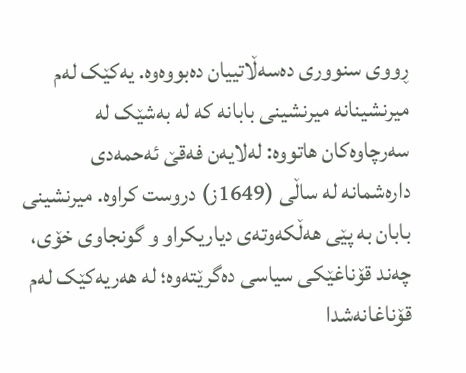ڕووی سنووری دەسەڵاتییان دەبووەوە. یەکێک لەم میرنشینانە میرنشینی بابانە کە لە بەشێک لە سەرچاوەکان هاتووە: لەلایەن فەقێ ئەحمەدی دارەشمانە لە ساڵی (1649ز) دروست کراوە. میرنشینی بابان بە پێی هەڵکەوتەی دیاریکراو و گونجاوی خۆی، چەند قۆناغێکی سیاسی دەگرێتەوە؛ لە هەریەکێک لەم قۆناغانەشدا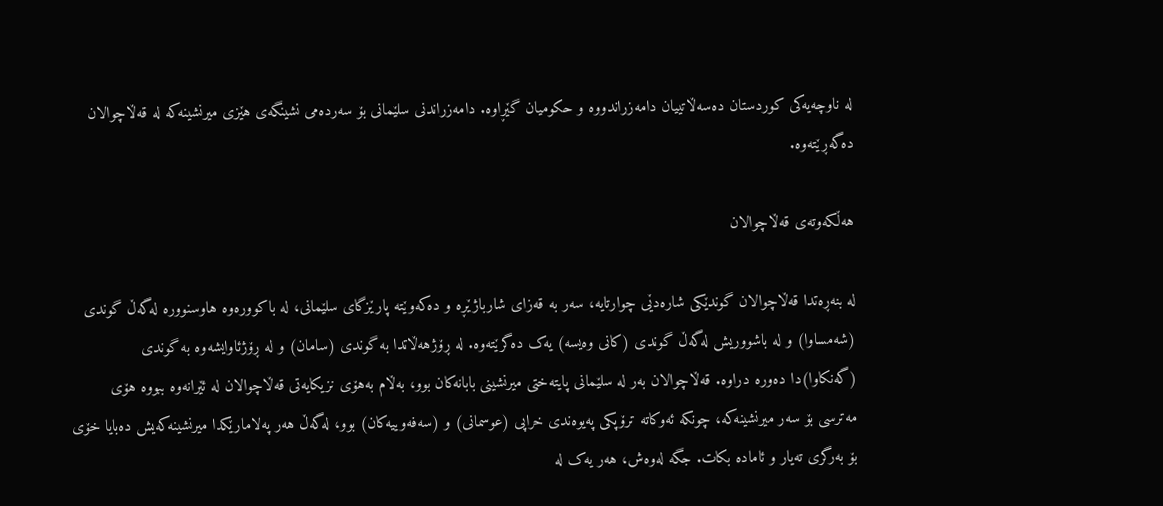لە ناوچەیەکی کوردستان دەسەڵاتییان دامەزراندووە و حکومیان گێڕاوە. دامەزراندنی سلێمانی بۆ سەردەمی نشینگەی هێزی میرنشینەکە لە قەڵاچوالان دەگەڕێتەوە.

هەڵکەوتەی قەڵاچوالان

لە بنەڕەتدا قەڵاچوالان گوندێکی شارەدێی چوارتایە، سەر بە قەزای شارباژێڕە و دەکەوێتە پارێزگای سلێمانی، لە باکوورەوە هاوسنوورە لەگەڵ گوندی (شەمساوا) و لە باشووریش لەگەڵ گوندی (کانی وەیسە) یەک دەگرێتەوە. لە ڕۆژهەڵاتدا بە گوندی (سامان) و لە ڕۆژئاوایشەوە بە گوندی (گەنکاوا)دا دەورە دراوە. قەڵاچوالان بەر لە سلێمانی پایتەختی میرنشینی بابانەکان بوو، بەڵام بەهۆی نزیکایەتی قەڵاچوالان لە ئێرانەوە ببووە هۆی مەترسی بۆ سەر میرنشینەکە، چونکە ئەوکاتە ترۆپکی پەیوەندی خراپی (عوسمانی) و (سەفەوییەکان) بوو، لەگەڵ هەر پەلامارێکدا میرنشینەکەیش دەبایا خۆی بۆ بەرگری تەیار و ئامادە بکات. جگە لەوەش، هەر یەک لە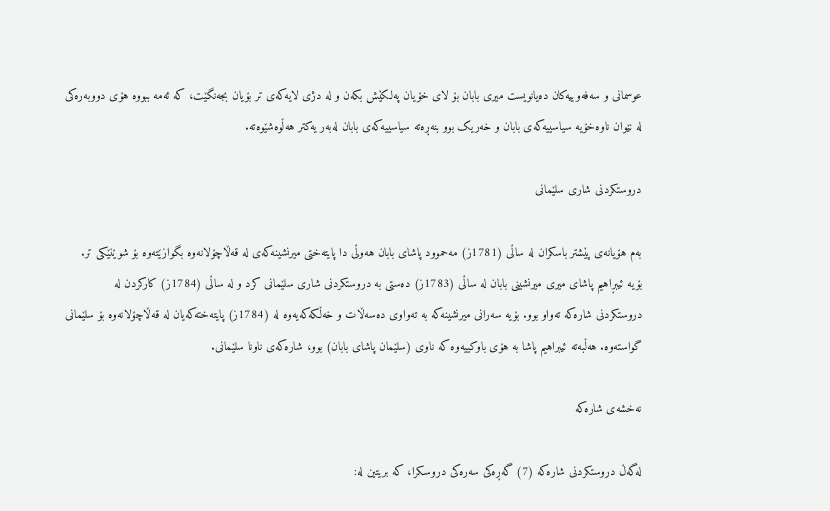عوسمانی و سەفەوییەکان دەیانویست میری بابان بۆ لای خۆیان پەلکێش بکەن و لە دژی لایەکەی تر بۆیان بجەنگێت، کە ئەمە ببووە هۆی دووبەرەکی لە نێوان ناوەخۆیە سیاسییەکەی بابان و خەریک بوو بنەڕەتە سیاسییەکەی بابان لەبەر یەکتر هەڵوەشێوەتە.

دروستکردنی شاری سلێمانی

بەم هۆیانەی پێشتر باسکران لە ساڵی (1781ز) مەحموود پاشای بابان هەوڵی دا پایتەختی میرنشینەکەی لە قەڵاچۆلانەوە بگوازێتەوە بۆ شوێنێکی تر. بۆیە ئیبڕاهیم پاشای میری میرنشینی بابان لە ساڵی (1783ز) دەستی بە دروستکردنی شاری سلێمانی کرد و لە ساڵی (1784ز) کارکردن لە دروستکردنی شارەکە تەواو بوو. بۆیە سەرانی میرنشینەکە بە تەواوی دەسەڵات و خەڵکەکەیەوە لە (1784ز) پایتەختەکەیان لە قەڵاچۆلانەوە بۆ سلێمانی گواستەوە. هەڵبەتە ئیبراهیم پاشا بە هۆی باوکییەوە کە ناوی (سلێمان پاشای بابان) بوو، شارەکەی ناونا سلێمانی.

نەخشەی شارەکە

لەگەڵ دروستکردنی شارەکە (7) گەڕەکی سەرەکی دروسـکرا، کە بریتین لە: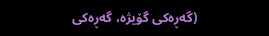(گەڕەکی گۆیژە، گەڕەکی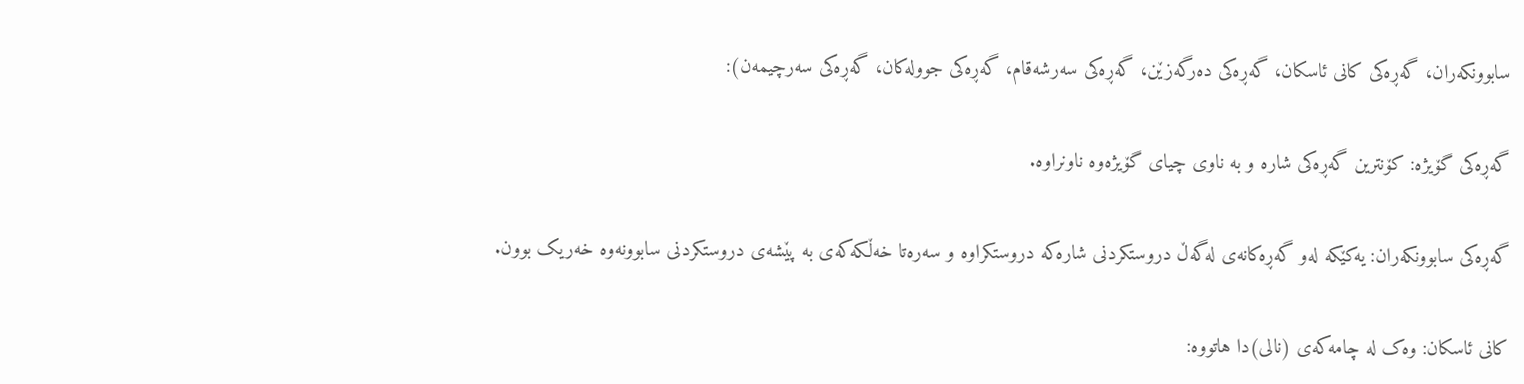سابوونکەران، گەڕەکی کانی ئاسکان، گەڕەکی دەرگەزێن، گەڕەکی سەرشەقام، گەڕەکی جوولەکان، گەڕەکی سەرچیمەن):

گەڕەکی گۆیژە: کۆنترین گەڕەکی شارە و بە ناوی چیای گۆیژەوە ناونراوە.

گەڕەکی سابوونکەران: یەکێکە لەو گەڕەکانەی لەگەڵ دروستکردنی شارەکە دروستکراوە و سەرەتا خەڵکەکەی بە پێشەی دروستکردنی سابوونەوە خەریک بوون.

کانی ئاسکان: وەک لە چامەکەی (نالی)دا هاتووە: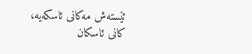ئێستەش مەکانی ئاسکەیە، کانی ئاسکان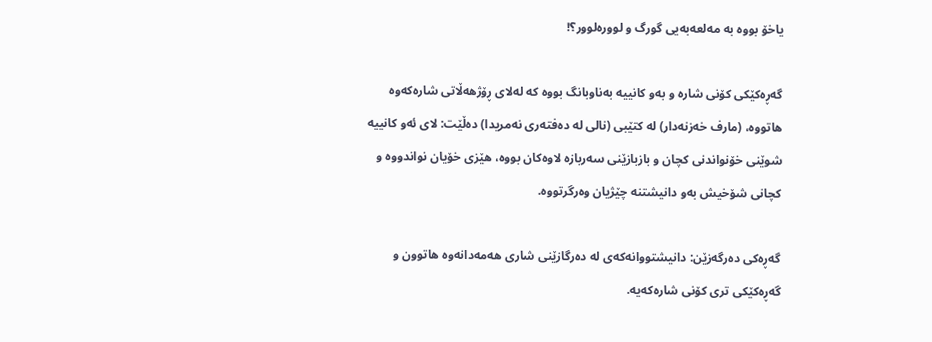یاخۆ بووە بە مەلعەبەیی گورگ و لوورەلوور؟!

گەڕەکێکی کۆنی شارە و بەو کانییە بەناوبانگ بووە کە لەلای ڕۆژهەڵاتی شارەکەوە هاتووە، (مارف خەزنەدار) لە کتێبی (نالی لە دەفتەری نەمریدا) دەڵێت: لای ئەو کانییە شوێنی خۆنواندنی کچان و بازبازێنی سەربازە لاوەکان بووە، هێزی خۆیان نواندووە و کچانی شۆخیش بەو دانیشتنە چێژیان وەرگرتووە.

گەڕەکی دەرگەزێن: دانیشتووانەکەی لە دەرگازێنی شاری هەمەدانەوە هاتوون و گەڕەکێکی تری کۆنی شارەکەیە.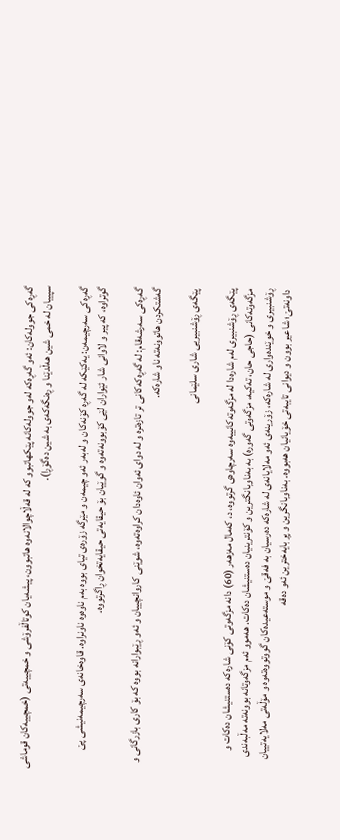گەڕەکی جوولەکان: ئەو گەڕەکە لەو جوولەکانە پێکهاتبوو کە لە قەڵاچوالانەوە هاتبوون، پیشەیان کوتاڵفرۆشی و خمچییەتی (خمچییەکان قوماشی سپییان لە خمی شین هەڵدێنا و ڕەنگەکەی بە شین دەگۆڕا).

گەڕەکی سەرچیمەن: یەکێکە لە گەڕە کۆنەکان و لەبەر ئەو چیمەن و مێرگە زۆرەی تیای بووە بەم ناوەوە ناونراوە. قاوەخانەی سەرچیمەنیشی پێ گوتراوە، کە پیر و لاوانی شار ئێواران لێی کۆبوونەتەوە و گوێیان بۆ حیقایەتی حیقایەتخوان ڕاگرتووە.

گەڕەکی سەرشەقام: لە گەڕەکەکانی تر تازەترە و لە دوای ئەوان ئاوەدان کراوەتەوە، شوێنی کاروانچییان و ئەو ڕێبوارانە بووە کە بۆ کاری بازرگانی و گەشتکردن هاتوونەتە ناو شارەکە.

پێگەی ڕۆشنبیریی شاری سلێمانی

پێگەی ڕۆشنبیری لەم شارەدا لە مزگەوتەکانییەوە سەرچاوەی گرتووە، د، کەمال مەزهەر (60) دانە مزگەوتی کۆنی شارەکە دەستنیشان دەکات و مزگەوتەکانی (حاجی حان، تەکیە، مزگەوتی گەورە) بە بەناوبانگترین و کۆنترینیان دەستنیشان دەکات. هەموو ئەم مزگەوتانە بوونەتە مەڵبەندی ڕۆشنبیری و خوێندەواری لە شارەکە، زۆرینەی ئەو مەلایانەی لە شارەکە دەرسیان بە فەقێ و موستەعیدەکان گووتووەتەوە و مۆڵەتی مەلایەتییان داونەتێ؛ شاعیر بوون و دیوانی تایبەتی خۆیانیان هەبووە. بەناوبانگرین و پڕ بایەخترین ئەو دەقە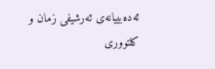ئەدەبییانەی ئەرشیفی زمان و کلتووری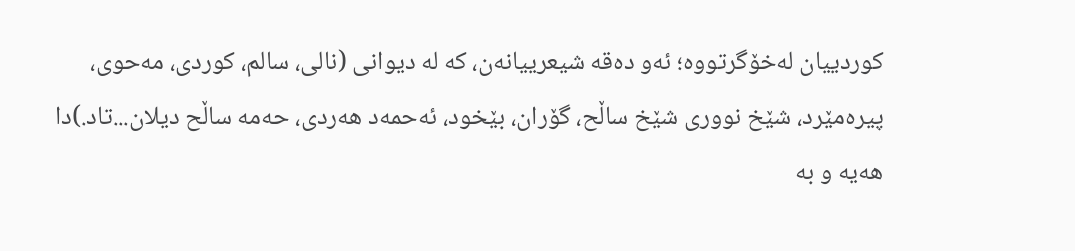کوردییان لەخۆگرتووە؛ ئەو دەقە شیعرییانەن، کە لە دیوانی (نالی، سالم، کوردی، مەحوی، پیرەمێرد، شێخ نووری شێخ ساڵح، گۆران، بێخود، ئەحمەد هەردی، حەمە ساڵح دیلان...تاد.)دا هەیە و بە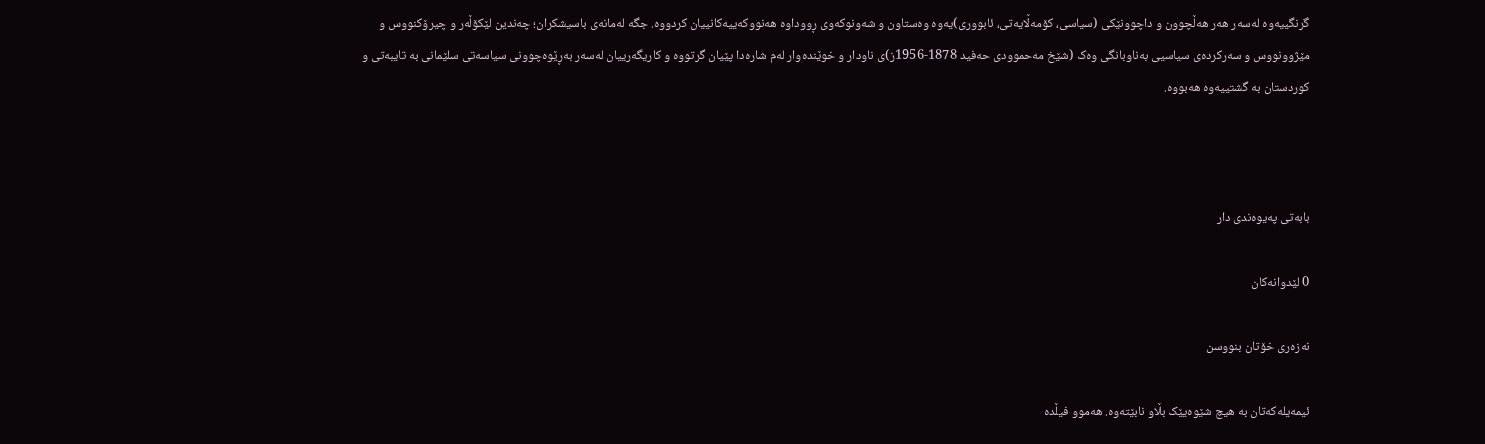گرنگییەوە لەسەر هەر هەڵچوون و داچوونێکی (سیاسی، کۆمەڵایەتی، ئابووری)یەوە وەستاون و شەونوکەوی ڕووداوە هەنووکەییەکانییان کردووە. جگە لەمانەی باسیشکران؛ چەندین لێکۆڵەر و چیرۆکنووس و مێژوونووس و سەرکردەی سیاسیی بەناوبانگی وەک (شێخ مەحموودی حەفید 1878-1956ز)ی ناودار و خوێندەوار لەم شارەدا پێیان گرتووە و کاریگەرییان لەسەر بەڕێوەچوونی سیاسەتی سلێمانی بە تایبەتی و کوردستان بە گشتییەوە هەبووە.



بابەتی پەیوەندی دار

0 لێدوانەکان

نەزەری خۆتان بنووسن

ئیمەیلەکەتان بە هیچ شێوەیێک بڵاو نابێتەوە. هەموو فیڵدە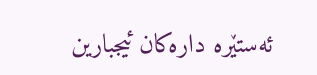ئەستێرە دارەکان ئیجبارین